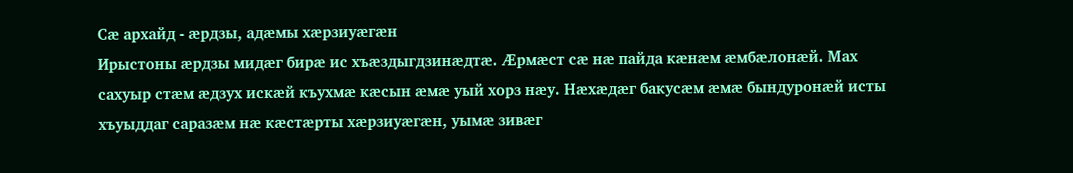Сæ архайд - æрдзы, адæмы хæрзиуæгæн
Ирыстоны æрдзы мидæг бирæ ис хъæздыгдзинæдтæ. Æрмæст сæ нæ пайда кæнæм æмбæлонæй. Мах сахуыр стæм æдзух искæй къухмæ кæсын æмæ уый хорз нæу. Нæхæдæг бакусæм æмæ бындуронæй исты хъуыддаг саразæм нæ кæстæрты хæрзиуæгæн, уымæ зивæг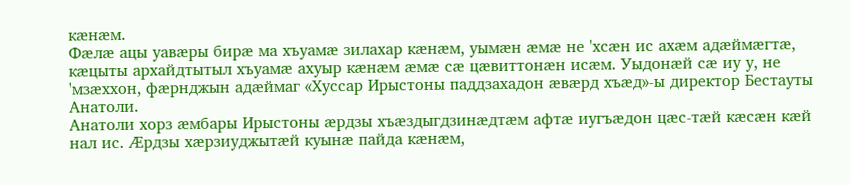кæнæм.
Фæлæ ацы уавæры бирæ ма хъуамæ зилахар кæнæм, уымæн æмæ не 'хсæн ис ахæм адæймæгтæ, кæцыты архайдтытыл хъуамæ ахуыр кæнæм æмæ сæ цæвиттонæн исæм. Уыдонæй сæ иу у, не 'мзæххон, фæрнджын адæймаг «Хуссар Ирыстоны паддзахадон æвæрд хъæд»-ы директор Бестауты Анатоли.
Анатоли хорз æмбары Ирыстоны æрдзы хъæздыгдзинæдтæм афтæ иугъæдон цæс-тæй кæсæн кæй нал ис. Æрдзы хæрзиуджытæй куынæ пайда кæнæм,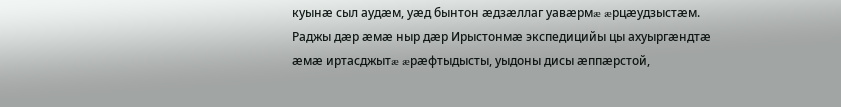куынæ сыл аудæм, уæд бынтон æдзæллаг уавæрмæ æрцæудзыстæм. Раджы дæр æмæ ныр дæр Ирыстонмæ экспедицийы цы ахуыргæндтæ æмæ иртасджытæ æрæфтыдысты, уыдоны дисы æппæрстой,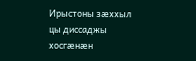Ирыстоны зæххыл цы диссаджы хосгæнæн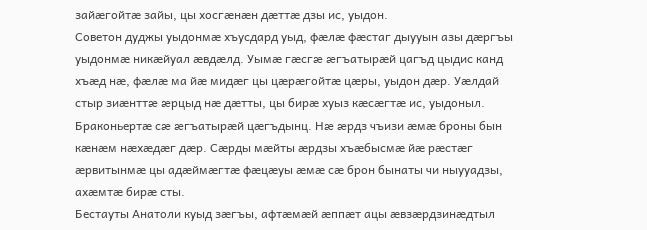зайæгойтæ зайы, цы хосгæнæн дæттæ дзы ис, уыдон.
Советон дуджы уыдонмæ хъусдард уыд, фæлæ фæстаг дыууын азы дæргъы уыдонмæ никæйуал æвдæлд. Уымæ гæсгæ æгъатырæй цагъд цыдис канд хъæд нæ, фæлæ ма йæ мидæг цы цæрæгойтæ цæры, уыдон дæр. Уæлдай стыр зиæнттæ æрцыд нæ дæтты, цы бирæ хуыз кæсæгтæ ис, уыдоныл. Браконьертæ сæ æгъатырæй цæгъдынц. Нæ æрдз чъизи æмæ броны бын кæнæм нæхæдæг дæр. Сæрды мæйты æрдзы хъæбысмæ йæ рæстæг æрвитынмæ цы адæймæгтæ фæцæуы æмæ сæ брон бынаты чи ныууадзы, ахæмтæ бирæ сты.
Бестауты Анатоли куыд зæгъы, афтæмæй æппæт ацы æвзæрдзинæдтыл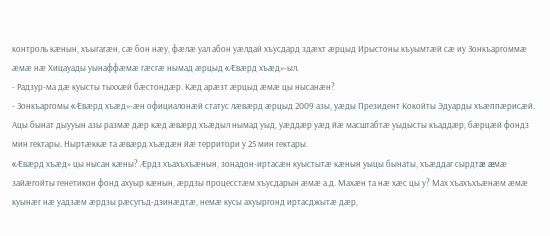контроль кæнын, хъыгагæн, сæ бон нæу, фæлæ уал абон уæлдай хъусдард здæхт æрцыд Ирыстоны къуымтæй сæ иу Зонкъаргоммæ æмæ нæ Хицауады уынаффæмæ гæсгæ нымад æрцыд «Æвæрд хъæд»-ыл.
- Радзур-ма дæ куысты тыххæй бæстондæр. Кæд арæзт æрцыд æмæ цы нысанæн?
- Зонкъаргомы «Æвæрд хъæд»-æн официалонæй статус лæвæрд æрцыд 2009 азы, уæды Президент Кокойты Эдуарды хъæппæрисæй. Ацы бынат дыууын азы размæ дæр кæд æвæрд хъæдыл нымад уыд, уæддæр уæд йæ масштабтæ уыдысты къаддæр, бæрцæй фондз мин гектары. Ныртæккæ та æвæрд хъæдæн йæ территори у 25 мин гектары.
«Æвæрд хъæд» цы нысан кæны? Æрдз хъахъхъæнын, зонадон-иртасæн куыстытæ кæнын уыцы бынаты, хъæддаг сырдтæ æмæ зайæгойты генетикон фонд ахуыр кæнын, æрдзы процесстæм хъусдарын æмæ а.д. Махæн та нæ хæс цы у? Мах хъахъхъæнæм æмæ куынæг нæ уадзæм æрдзы рæсугъд-дзинæдтæ, немæ кусы ахуыргонд иртасджытæ дæр,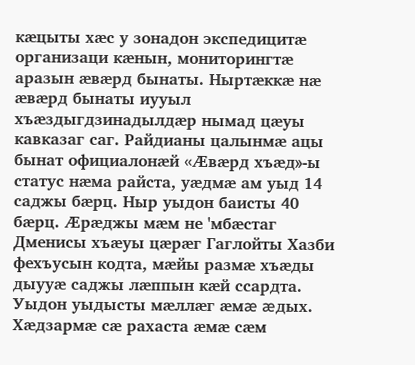кæцыты хæс у зонадон экспедицитæ организаци кæнын, мониторингтæ аразын æвæрд бынаты. Ныртæккæ нæ æвæрд бынаты иууыл хъæздыгдзинадылдæр нымад цæуы кавказаг саг. Райдианы цалынмæ ацы бынат официалонæй «Æвæрд хъæд»-ы статус нæма райста, уæдмæ ам уыд 14 саджы бæрц. Ныр уыдон баисты 40 бæрц. Æрæджы мæм не 'мбæстаг Дменисы хъæуы цæрæг Гаглойты Хазби фехъусын кодта, мæйы размæ хъæды дыууæ саджы лæппын кæй ссардта. Уыдон уыдысты мæллæг æмæ æдых. Хæдзармæ сæ рахаста æмæ сæм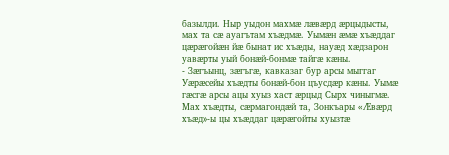базылди. Ныр уыдон махмæ лæвæрд æрцыдысты, мах та сæ ауагътам хъæдмæ. Уымæн æмæ хъæддаг цæрæгойæн йæ бынат ис хъæды, науæд хæдзарон уавæрты уый бонæй-бонмæ тайгæ кæны.
- Зæгъынц, зæгъгæ, кавказаг бур арсы мыггаг Уæрæсейы хъæдты бонæй-бон цъусдæр кæны. Уымæ гæсгæ арсы ацы хуыз хаст æрцыд Сырх чиныгмæ. Мах хъæдты, сæрмагондæй та, Зонкъары «Æвæрд хъæд»-ы цы хъæддаг цæрæгойты хуызтæ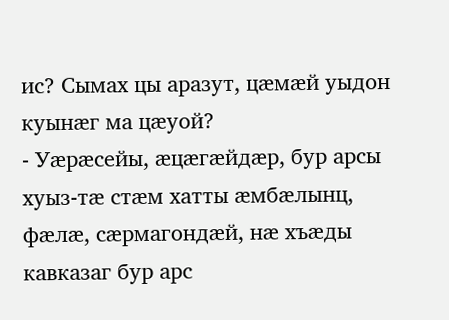ис? Сымах цы аразут, цæмæй уыдон куынæг ма цæуой?
- Уæрæсейы, æцæгæйдæр, бур арсы хуыз-тæ стæм хатты æмбæлынц, фæлæ, сæрмагондæй, нæ хъæды кавказаг бур арс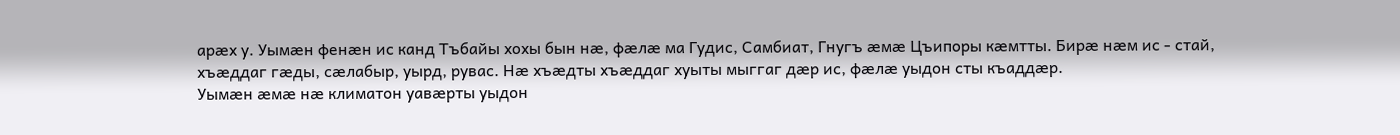арæх у. Уымæн фенæн ис канд Тъбайы хохы бын нæ, фæлæ ма Гудис, Самбиат, Гнугъ æмæ Цъипоры кæмтты. Бирæ нæм ис - стай, хъæддаг гæды, сæлабыр, уырд, рувас. Нæ хъæдты хъæддаг хуыты мыггаг дæр ис, фæлæ уыдон сты къаддæр.
Уымæн æмæ нæ климатон уавæрты уыдон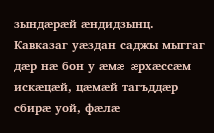зындæрæй æндидзынц.
Кавказаг уæздан саджы мыггаг дæр нæ бон у æмæ æрхæссæм искæцæй, цæмæй тагъддæр сбирæ уой, фæлæ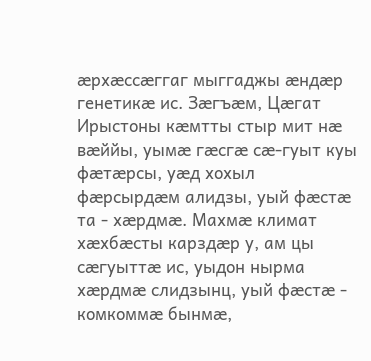æрхæссæггаг мыггаджы æндæр генетикæ ис. Зæгъæм, Цæгат Ирыстоны кæмтты стыр мит нæ вæййы, уымæ гæсгæ сæ-гуыт куы фæтæрсы, уæд хохыл фæрсырдæм алидзы, уый фæстæ та - хæрдмæ. Махмæ климат хæхбæсты карздæр у, ам цы сæгуыттæ ис, уыдон нырма хæрдмæ слидзынц, уый фæстæ - комкоммæ бынмæ,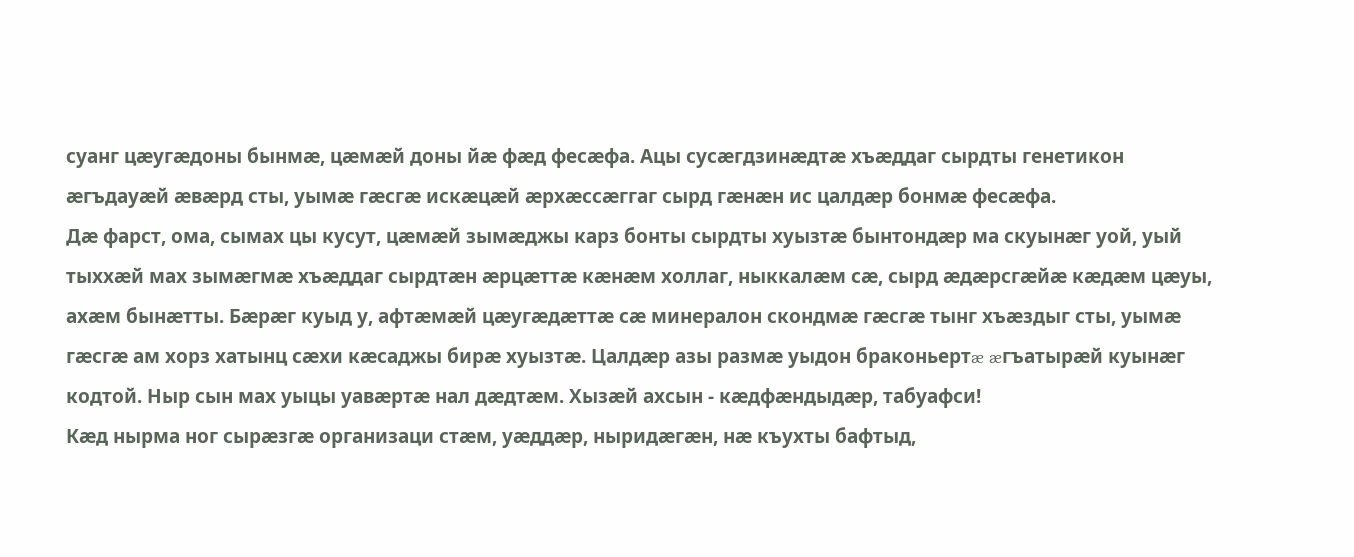суанг цæугæдоны бынмæ, цæмæй доны йæ фæд фесæфа. Ацы сусæгдзинæдтæ хъæддаг сырдты генетикон æгъдауæй æвæрд сты, уымæ гæсгæ искæцæй æрхæссæггаг сырд гæнæн ис цалдæр бонмæ фесæфа.
Дæ фарст, ома, сымах цы кусут, цæмæй зымæджы карз бонты сырдты хуызтæ бынтондæр ма скуынæг уой, уый тыххæй мах зымæгмæ хъæддаг сырдтæн æрцæттæ кæнæм холлаг, ныккалæм сæ, сырд æдæрсгæйæ кæдæм цæуы, ахæм бынæтты. Бæрæг куыд у, афтæмæй цæугæдæттæ сæ минералон скондмæ гæсгæ тынг хъæздыг сты, уымæ гæсгæ ам хорз хатынц сæхи кæсаджы бирæ хуызтæ. Цалдæр азы размæ уыдон браконьертæ æгъатырæй куынæг кодтой. Ныр сын мах уыцы уавæртæ нал дæдтæм. Хызæй ахсын - кæдфæндыдæр, табуафси!
Кæд нырма ног сырæзгæ организаци стæм, уæддæр, ныридæгæн, нæ къухты бафтыд,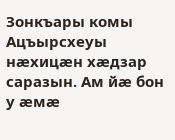Зонкъары комы Ацъырсхеуы нæхицæн хæдзар саразын. Ам йæ бон у æмæ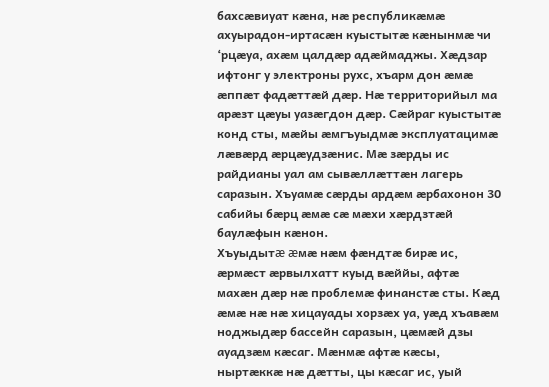бахсæвиуат кæна, нæ республикæмæ ахуырадон-иртасæн куыстытæ кæнынмæ чи ‘рцæуа, ахæм цалдæр адæймаджы. Хæдзар ифтонг у электроны рухс, хъарм дон æмæ æппæт фадæттæй дæр. Нæ территорийыл ма арæзт цæуы уазæгдон дæр. Сæйраг куыстытæ конд сты, мæйы æмгъуыдмæ эксплуатацимæ лæвæрд æрцæудзæнис. Мæ зæрды ис райдианы уал ам сывæллæттæн лагерь саразын. Хъуамæ сæрды ардæм æрбахонон 30 сабийы бæрц æмæ сæ мæхи хæрдзтæй баулæфын кæнон.
Хъуыдытæ æмæ нæм фæндтæ бирæ ис, æрмæст æрвылхатт куыд вæййы, афтæ махæн дæр нæ проблемæ финанстæ сты. Кæд æмæ нæ нæ хицауады хорзæх уа, уæд хъавæм ноджыдæр бассейн саразын, цæмæй дзы ауадзæм кæсаг. Мæнмæ афтæ кæсы, ныртæккæ нæ дæтты, цы кæсаг ис, уый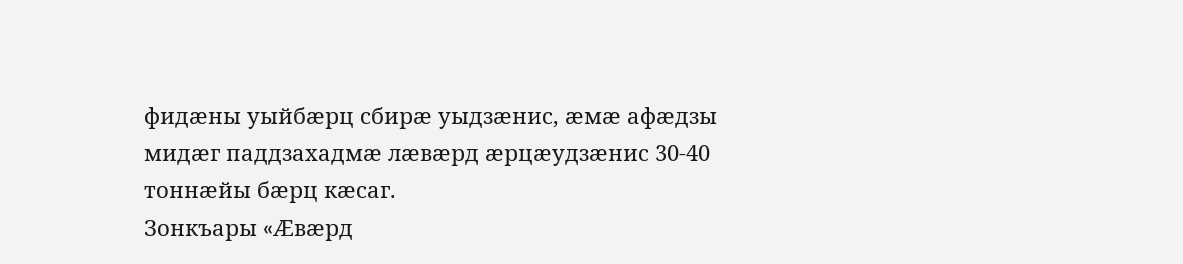фидæны уыйбæрц сбирæ уыдзæнис, æмæ афæдзы мидæг паддзахадмæ лæвæрд æрцæудзæнис 30-40 тоннæйы бæрц кæсаг.
Зонкъары «Æвæрд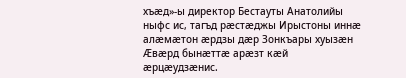хъæд»-ы директор Бестауты Анатолийы ныфс ис, тагъд рæстæджы Ирыстоны иннæ алæмæтон æрдзы дæр Зонкъары хуызæн Æвæрд бынæттæ арæзт кæй æрцæудзæнис.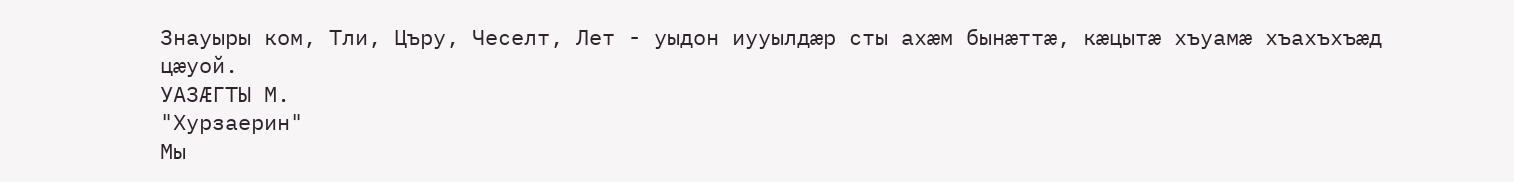Знауыры ком, Тли, Църу, Чеселт, Лет - уыдон иууылдæр сты ахæм бынæттæ, кæцытæ хъуамæ хъахъхъæд цæуой.
УАЗÆГТЫ М.
"Хурзаерин"
Мы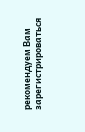рекомендуем Вам зарегистрироваться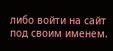либо войти на сайт под своим именем.